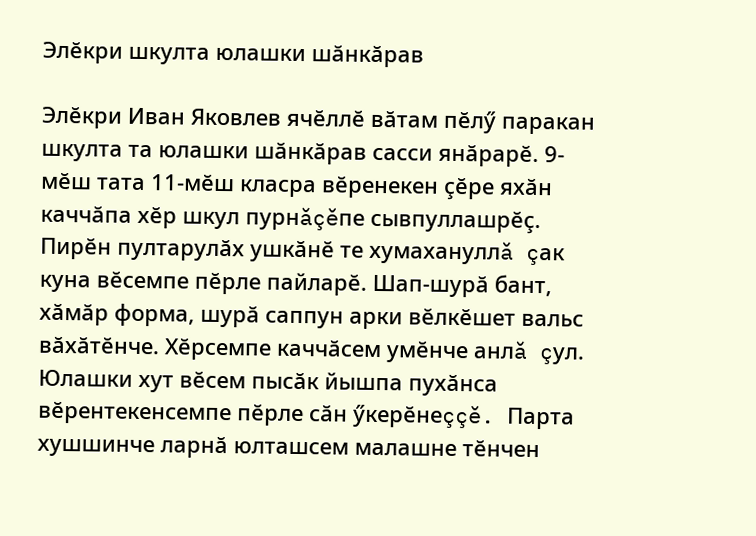Элĕкри шкулта юлашки шăнкăрав

Элĕкри Иван Яковлев ячĕллĕ вăтам пĕлӳ паракан шкулта та юлашки шăнкăрав сасси янăрарĕ. 9-мĕш тата 11-мĕш класра вĕренекен çĕре яхăн каччăпа хĕр шкул пурнăçĕпе сывпуллашрĕç. Пирĕн пултарулăх ушкăнĕ те хумахануллă çак куна вĕсемпе пĕрле пайларĕ. Шап-шурă бант, хăмăр форма, шурă саппун арки вĕлкĕшет вальс вăхăтĕнче. Хĕрсемпе каччăсем умĕнче анлă çул. Юлашки хут вĕсем пысăк йышпа пухăнса вĕрентекенсемпе пĕрле сăн ӳкерĕнеççĕ. Парта хушшинче ларнă юлташсем малашне тĕнчен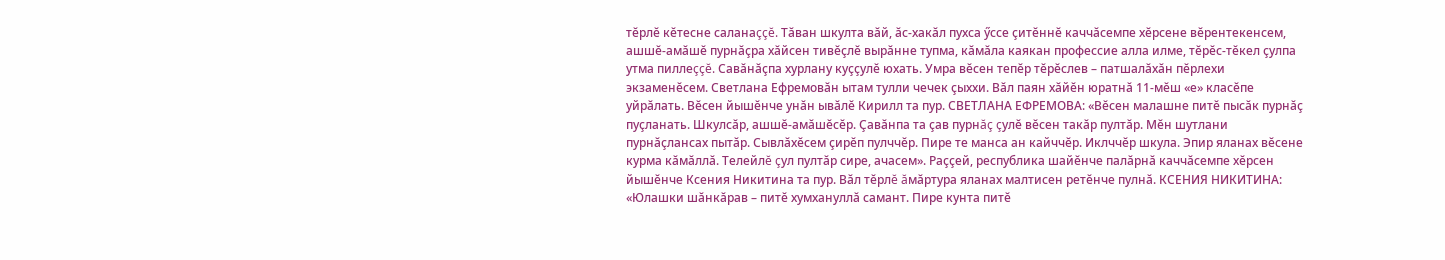тĕрлĕ кĕтесне саланаççĕ. Тăван шкулта вăй, ăс-хакăл пухса ӳссе çитĕннĕ каччăсемпе хĕрсене вĕрентекенсем, ашшĕ-амăшĕ пурнăçра хăйсен тивĕçлĕ вырăнне тупма, кăмăла каякан профессие алла илме, тĕрĕс-тĕкел çулпа утма пиллеççĕ. Савăнăçпа хурлану куççулĕ юхать. Умра вĕсен тепĕр тĕрĕслев – патшалăхăн пĕрлехи экзаменĕсем. Светлана Ефремовăн ытам тулли чечек çыххи. Вăл паян хăйĕн юратнă 11-мĕш «е» класĕпе уйрăлать. Вĕсен йышĕнче унăн ывăлĕ Кирилл та пур. СВЕТЛАНА ЕФРЕМОВА: «Вĕсен малашне питĕ пысăк пурнăç пуçланать. Шкулсăр, ашшĕ-амăшĕсĕр. Çавăнпа та çав пурнăç çулĕ вĕсен такăр пултăр. Мĕн шутлани пурнăçлансах пытăр. Сывлăхĕсем çирĕп пулччĕр. Пире те манса ан кайччĕр. Иклччĕр шкула. Эпир яланах вĕсене курма кăмăллă. Телейлĕ çул пултăр сире, ачасем». Раççей, республика шайĕнче палăрнă каччăсемпе хĕрсен йышĕнче Ксения Никитина та пур. Вăл тĕрлĕ ăмăртура яланах малтисен ретĕнче пулнă. КСЕНИЯ НИКИТИНА: «Юлашки шăнкăрав – питĕ хумхануллă самант. Пире кунта питĕ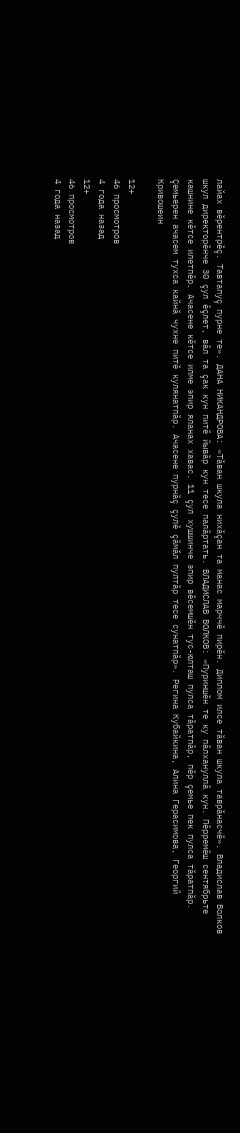лайах вĕрентрĕç. Тавтапуç пурне те». ДАНА НИКАНДРОВА: «Тăван шкула нихăçан та манас марччĕ пирĕн. Диплом илсе тăван шкула таврăнасчĕ». Владислав Волков шкул директорĕнче 30 çул ĕçлет, вăл та çак кун питĕ йывăр кун тесе палăртать. ВЛАДИСЛАВ ВОЛКОВ: «Пуриншĕн те ку пăлхануллă кун. Пĕрремĕш сентябрьте кашнине кĕтсе илетпĕр. Ачасене кĕтсе илме эпир яланах хавас. 11 çул хушшинче эпир вĕсемшĕн тус-юлташ пулса тăратпăр, пĕр çемье пек пулса тăратпăр. Çемьерен ачасем тухса кайнă чухне питĕ кулянатпăр. Ачасене пурнăç çулĕ çăмăл пултăр тесе сунатпăр». Регина Кубайкина, Алина Герасимова, Георгий Кривошеин

12+
46 просмотров
4 года назад
12+
46 просмотров
4 года назад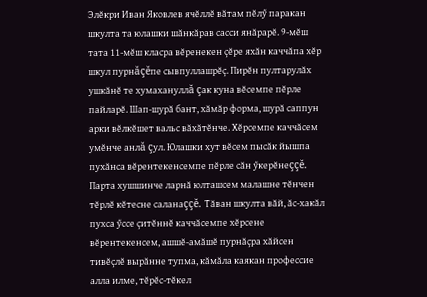Элĕкри Иван Яковлев ячĕллĕ вăтам пĕлӳ паракан шкулта та юлашки шăнкăрав сасси янăрарĕ. 9-мĕш тата 11-мĕш класра вĕренекен çĕре яхăн каччăпа хĕр шкул пурнăçĕпе сывпуллашрĕç. Пирĕн пултарулăх ушкăнĕ те хумахануллă çак куна вĕсемпе пĕрле пайларĕ. Шап-шурă бант, хăмăр форма, шурă саппун арки вĕлкĕшет вальс вăхăтĕнче. Хĕрсемпе каччăсем умĕнче анлă çул. Юлашки хут вĕсем пысăк йышпа пухăнса вĕрентекенсемпе пĕрле сăн ӳкерĕнеççĕ. Парта хушшинче ларнă юлташсем малашне тĕнчен тĕрлĕ кĕтесне саланаççĕ. Тăван шкулта вăй, ăс-хакăл пухса ӳссе çитĕннĕ каччăсемпе хĕрсене вĕрентекенсем, ашшĕ-амăшĕ пурнăçра хăйсен тивĕçлĕ вырăнне тупма, кăмăла каякан профессие алла илме, тĕрĕс-тĕкел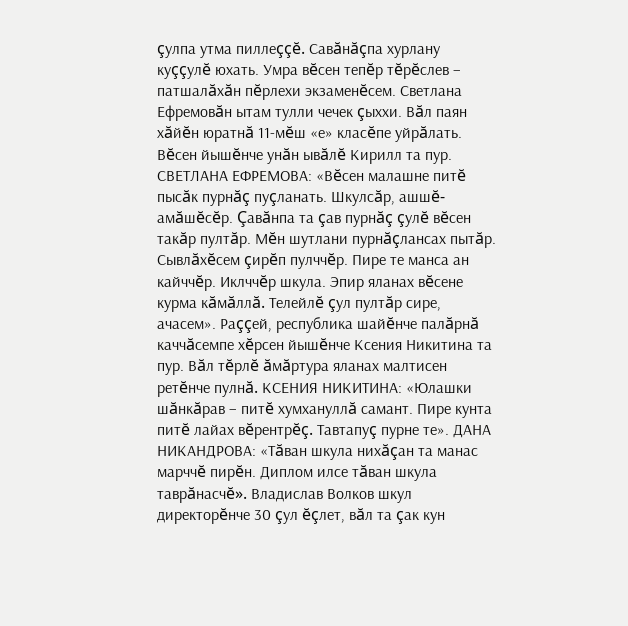çулпа утма пиллеççĕ. Савăнăçпа хурлану куççулĕ юхать. Умра вĕсен тепĕр тĕрĕслев – патшалăхăн пĕрлехи экзаменĕсем. Светлана Ефремовăн ытам тулли чечек çыххи. Вăл паян хăйĕн юратнă 11-мĕш «е» класĕпе уйрăлать. Вĕсен йышĕнче унăн ывăлĕ Кирилл та пур. СВЕТЛАНА ЕФРЕМОВА: «Вĕсен малашне питĕ пысăк пурнăç пуçланать. Шкулсăр, ашшĕ-амăшĕсĕр. Çавăнпа та çав пурнăç çулĕ вĕсен такăр пултăр. Мĕн шутлани пурнăçлансах пытăр. Сывлăхĕсем çирĕп пулччĕр. Пире те манса ан кайччĕр. Иклччĕр шкула. Эпир яланах вĕсене курма кăмăллă. Телейлĕ çул пултăр сире, ачасем». Раççей, республика шайĕнче палăрнă каччăсемпе хĕрсен йышĕнче Ксения Никитина та пур. Вăл тĕрлĕ ăмăртура яланах малтисен ретĕнче пулнă. КСЕНИЯ НИКИТИНА: «Юлашки шăнкăрав – питĕ хумхануллă самант. Пире кунта питĕ лайах вĕрентрĕç. Тавтапуç пурне те». ДАНА НИКАНДРОВА: «Тăван шкула нихăçан та манас марччĕ пирĕн. Диплом илсе тăван шкула таврăнасчĕ». Владислав Волков шкул директорĕнче 30 çул ĕçлет, вăл та çак кун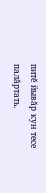питĕ йывăр кун тесе палăртать.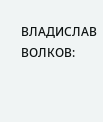ВЛАДИСЛАВ ВОЛКОВ: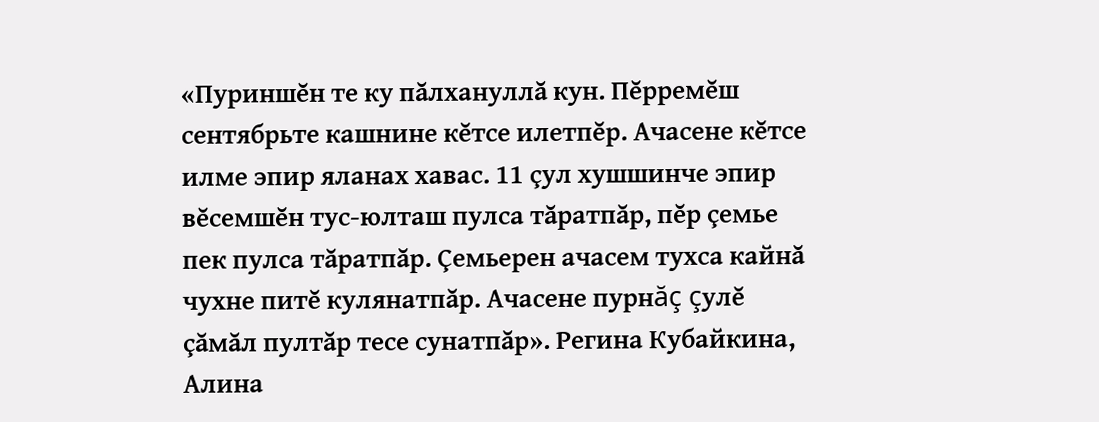«Пуриншĕн те ку пăлхануллă кун. Пĕрремĕш сентябрьте кашнине кĕтсе илетпĕр. Ачасене кĕтсе илме эпир яланах хавас. 11 çул хушшинче эпир вĕсемшĕн тус-юлташ пулса тăратпăр, пĕр çемье пек пулса тăратпăр. Çемьерен ачасем тухса кайнă чухне питĕ кулянатпăр. Ачасене пурнăç çулĕ çăмăл пултăр тесе сунатпăр». Регина Кубайкина, Алина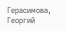Герасимова, Георгий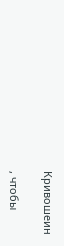Кривошеин

, чтобы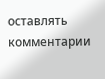оставлять комментарии